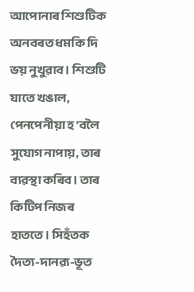আপোনাৰ শিশুটিক অনবৰত ধমকি দি ভয় নুখুৱাব। শিশুটি যাতে খঙাল, পেনপেনীয়া হ’বলৈ সুযোগ নাপায়, তাৰ ব্যৱস্থা কৰিব। তাৰ কিটিপ নিজৰ হাততে। সিহঁতক দৈত্য-দানৱ্য-ভূত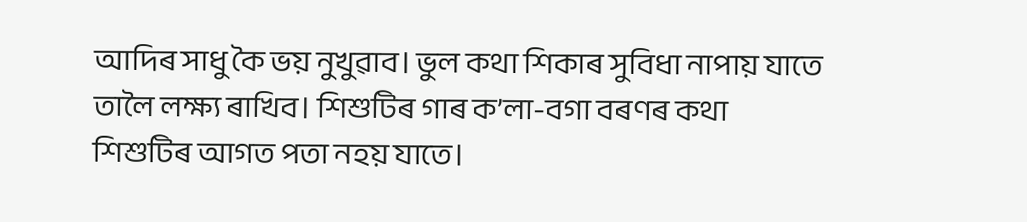আদিৰ সাধু কৈ ভয় নুখুৱাব। ভুল কথা শিকাৰ সুবিধা নাপায় যাতে তালৈ লক্ষ্য ৰাখিব। শিশুটিৰ গাৰ ক’লা-বগা বৰণৰ কথা শিশুটিৰ আগত পতা নহয় যাতে।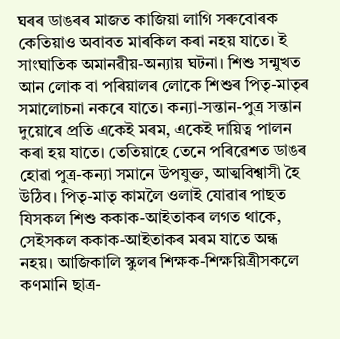ঘৰৰ ডাঙৰৰ মাজত কাজিয়া লাগি সৰুবোৰক কেতিয়াও অবাবত মাৰকিল কৰা নহয় যাতে। ই সাংঘাতিক অমানৱীয়-অন্যায় ঘটনা। শিশু সন্মুখত আন লোক বা পৰিয়ালৰ লোকে শিশুৰ পিতৃ-মাতৃৰ সমালোচনা নকৰে যাতে। কন্যা-সন্তান-পুত্ৰ সন্তান দুয়োৰে প্ৰতি একেই মৰম, একেই দায়িত্ব পালন কৰা হয় যাতে। তেতিয়াহে তেনে পৰিৱেশত ডাঙৰ হোৱা পুত্ৰ-কন্যা সমানে উপযুক্ত, আত্মবিশ্বাসী হৈ উঠিব। পিতৃ-মাতৃ কামলৈ ওলাই যোৱাৰ পাছত যিসকল শিশু ককাক-আইতাকৰ লগত থাকে, সেইসকল ককাক-আইতাকৰ মৰম যাতে অন্ধ নহয়। আজিকালি স্কুলৰ শিক্ষক-শিক্ষয়িত্ৰীসকলে কণমানি ছাত্ৰ-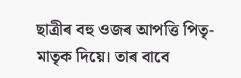ছাত্ৰীৰ বহু ওজৰ আপত্তি পিতৃ-মাতৃক দিয়ে। তাৰ বাবে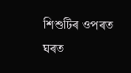শিশুটিৰ ওপৰত ঘৰত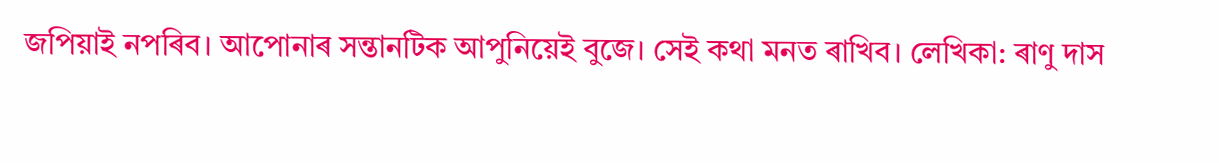জপিয়াই নপৰিব। আপোনাৰ সন্তানটিক আপুনিয়েই বুজে। সেই কথা মনত ৰাখিব। লেখিকা: ৰাণু দাস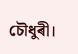চৌধুৰী।